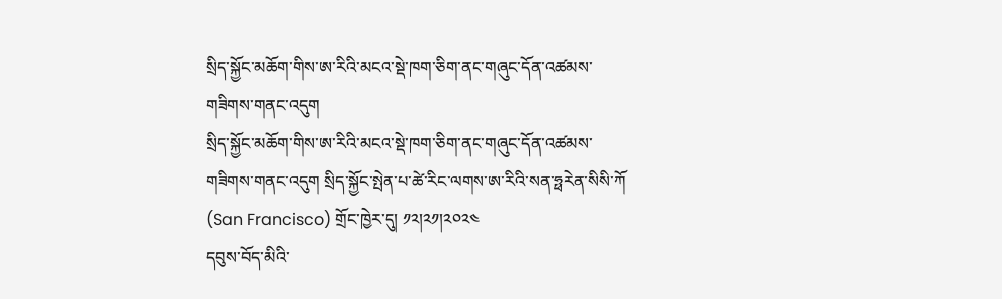སྲིད་སྐྱོང་མཆོག་གིས་ཨ་རིའི་མངའ་སྡེ་ཁག་ཅིག་ནང་གཞུང་དོན་འཚམས་གཟིགས་གནང་འདུག
སྲིད་སྐྱོང་མཆོག་གིས་ཨ་རིའི་མངའ་སྡེ་ཁག་ཅིག་ནང་གཞུང་དོན་འཚམས་གཟིགས་གནང་འདུག སྲིད་སྐྱོང་སྤེན་པ་ཚེ་རིང་ལགས་ཨ་རིའི་སན་ཧྥརེན་སིསི་ཀོ (San Francisco) གྲོང་ཁྱེར་དུ། ༡༢།༢༡།༢༠༢༤
དབུས་བོད་མིའི་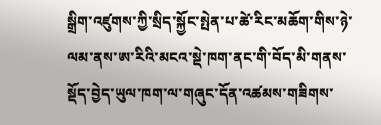སྒྲིག་འཛུགས་ཀྱི་སྲིད་སྐྱོང་སྤེན་པ་ཚེ་རིང་མཆོག་གིས་ཉེ་ལམ་ནས་ཨ་རིའི་མངའ་སྡེ་ཁག་ནང་གི་བོད་མི་གནས་སྡོད་བྱེད་ཡུལ་ཁག་ལ་གཞུང་དོན་འཚམས་གཟིགས་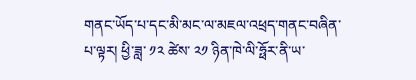གནང་ཡོད་པ་དང་མི་མང་ལ་མཇལ་འཕྲད་གནང་བཞིན་པ་ལྟར། ཕྱི་ཟླ་ ༡༢ ཚེས་ ༢༡ ཉིན་ཁེ་ལི་ཧྥོར་ནི་ཡ་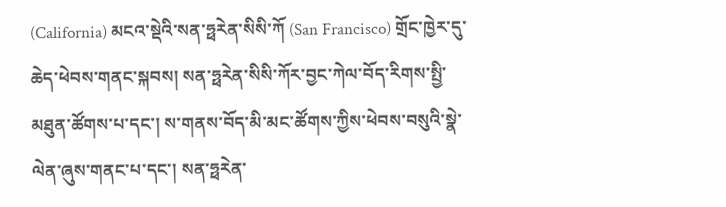(California) མངའ་སྡེའི་སན་ཧྥརེན་སིསི་ཀོ (San Francisco) གྲོང་ཁྱེར་དུ་ཆེད་ཕེབས་གནང་སྐབས། སན་ཧྥརེན་སིསི་ཀོར་བྱང་ཀེལ་བོད་རིགས་སྤྱི་མཐུན་ཚོགས་པ་དང་། ས་གནས་བོད་མི་མང་ཚོགས་ཀྱིས་ཕེབས་བསུའི་སྣེ་ལེན་ཞུས་གནང་པ་དང་། སན་ཧྥརེན་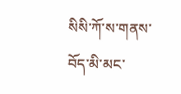སིསི་ཀོ་ས་གནས་བོད་མི་མང་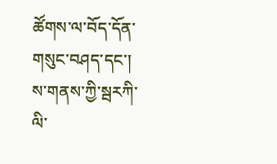ཚོགས་ལ་བོད་དོན་གསུང་བཤད་དང་། ས་གནས་ཀྱི་སྦརཀི་ལི་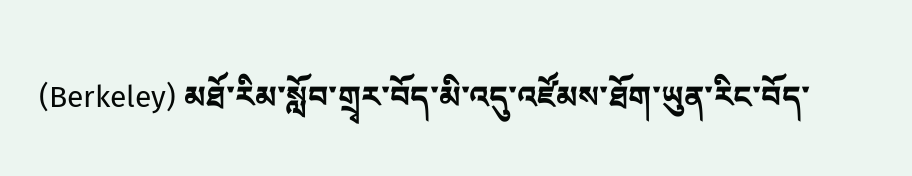(Berkeley) མཐོ་རིམ་སློབ་གྲྭར་བོད་མི་འདུ་འཛོམས་ཐོག་ཡུན་རིང་བོད་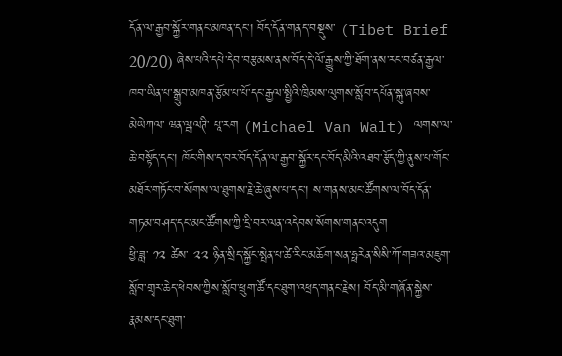དོན་ལ་རྒྱབ་སྐྱོར་གནང་མཁན་དང་། བོད་དོན་གནད་བསྡུས་ (Tibet Brief 20/20) ཞེས་པའི་དཔེ་དེབ་བརྩམས་ནས་བོད་དེ་ལོ་རྒྱུས་ཀྱི་ཐོག་ནས་རང་བཙན་རྒྱལ་ཁབ་ཡིན་པ་སྒྲུབ་མཁན་རྩོམ་པ་པོ་དང་རྒྱལ་སྤྱིའི་ཁྲིམས་ལུགས་སློབ་དཔོན་སྐུ་ཞབས་མེཡེཀལ་ ཝན་ལྦལཊི་ པཱ་རག (Michael Van Walt) ལགས་ལ་ཆེ་བསྟོད་དང་། ཁོང་གིས་ད་བར་བོད་དོན་ལ་རྒྱབ་སྐྱོར་དང་བོད་མིའི་འཐབ་རྩོད་ཀྱི་ནུས་པ་གོང་མཐོར་གཏོང་བ་སོགས་ལ་ཐུགས་རྗེ་ཆེ་ཞུས་པ་དང་། ས་གནས་མང་ཚོགས་ལ་བོད་དོན་གཏམ་བཤད་དང་མང་ཚོགས་ཀྱི་དྲི་བར་ལན་འདེབས་སོགས་གནང་འདུག
ཕྱི་ཟླ་ ༡༢ ཚེས་ ༢༢ ཉིན་སྲིད་སྐྱོང་སྤེན་པ་ཚེ་རིང་མཆོག་སན་ཧྥརེན་སིསི་ཀོ་གཟའ་མཇུག་སློབ་གྲྭར་ཆེད་ཕེབས་ཀྱིས་སློབ་ཕྲུག་ཚོ་དང་ཐུག་འཕྲད་གནང་རྗེས། བོད་མི་གཞོན་སྐྱེས་རྣམས་དང་ཐུག་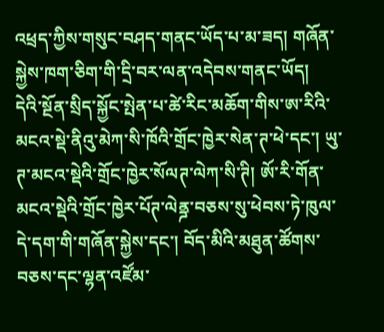འཕྲད་ཀྱིས་གསུང་བཤད་གནང་ཡོད་པ་མ་ཟད། གཞོན་སྐྱེས་ཁག་ཅིག་གི་དྲི་བར་ལན་འདེབས་གནང་ཡོད།
དེའི་སྔོན་སྲིད་སྐྱོང་སྤེན་པ་ཚེ་རིང་མཆོག་གིས་ཨ་རིའི་མངའ་སྡེ་ནིའུ་མེཀ་སི་ཁོའི་གྲོང་ཁྱེར་སེན་ཊ་ཕེ་དང་། ཡུ་ཊ་མངའ་སྡེའི་གྲོང་ཁྱེར་སོལཊ་ལེཀ་སི་ཊི། ཨོ་རི་གོན་མངའ་སྡེའི་གྲོང་ཁྱེར་པོཊ་ལེནྜ་བཅས་སུ་ཕེབས་ཏེ་ཁུལ་དེ་དག་གི་གཞོན་སྐྱེས་དང་། བོད་མིའི་མཐུན་ཚོགས་བཅས་དང་ལྷན་འཛོམ་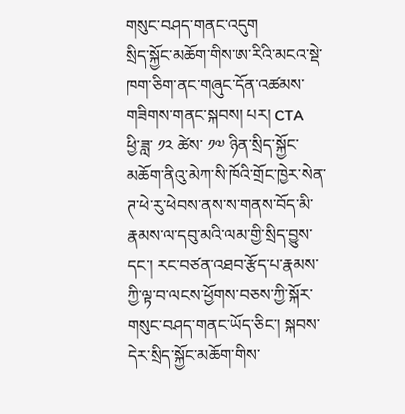གསུང་བཤད་གནང་འདུག
སྲིད་སྐྱོང་མཆོག་གིས་ཨ་རིའི་མངའ་སྡེ་ཁག་ཅིག་ནང་གཞུང་དོན་འཚམས་གཟིགས་གནང་སྐབས། པར། CTA
ཕྱི་ཟླ་ ༡༢ ཚེས་ ༡༧ ཉིན་སྲིད་སྐྱོང་མཆོག་ནིའུ་མེཀ་སི་ཁོའི་གྲོང་ཁྱེར་སེན་ཊ་ཕེ་རུ་ཕེབས་ནས་ས་གནས་བོད་མི་རྣམས་ལ་དབུ་མའི་ལམ་གྱི་སྲིད་བྱུས་དང་། རང་བཙན་འཐབ་རྩོད་པ་རྣམས་ཀྱི་ལྟ་བ་ལངས་ཕྱོགས་བཅས་ཀྱི་སྐོར་གསུང་བཤད་གནང་ཡོད་ཅིང་། སྐབས་དེར་སྲིད་སྐྱོང་མཆོག་གིས་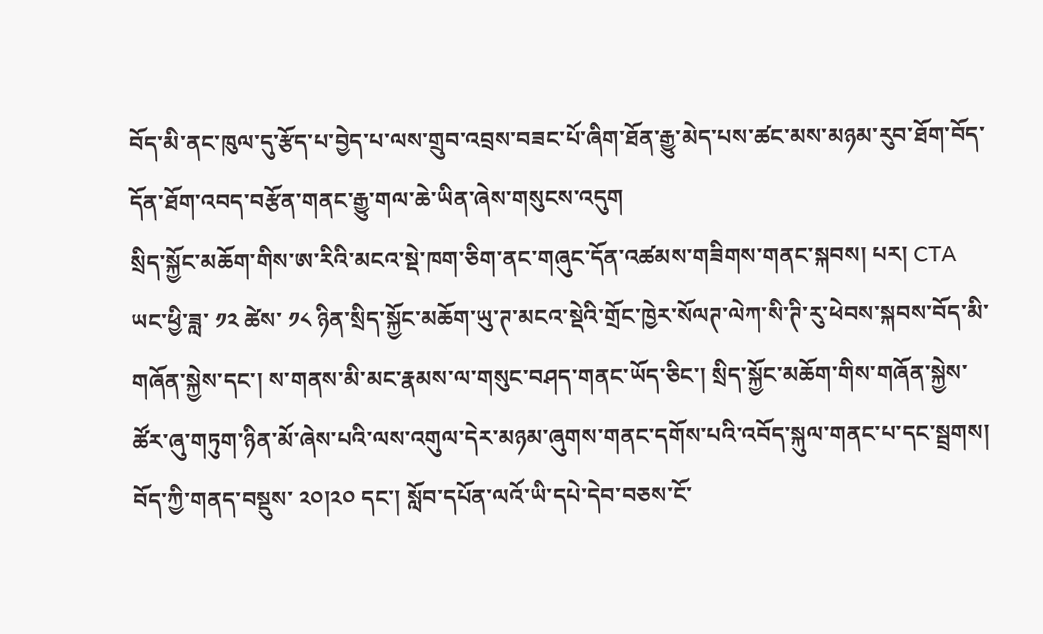བོད་མི་ནང་ཁུལ་དུ་རྩོད་པ་བྱེད་པ་ལས་གྲུབ་འབྲས་བཟང་པོ་ཞིག་ཐོན་རྒྱུ་མེད་པས་ཚང་མས་མཉམ་རུབ་ཐོག་བོད་དོན་ཐོག་འབད་བརྩོན་གནང་རྒྱུ་གལ་ཆེ་ཡིན་ཞེས་གསུངས་འདུག
སྲིད་སྐྱོང་མཆོག་གིས་ཨ་རིའི་མངའ་སྡེ་ཁག་ཅིག་ནང་གཞུང་དོན་འཚམས་གཟིགས་གནང་སྐབས། པར། CTA
ཡང་ཕྱི་ཟླ་ ༡༢ ཚེས་ ༡༨ ཉིན་སྲིད་སྐྱོང་མཆོག་ཡུ་ཊ་མངའ་སྡེའི་གྲོང་ཁྱེར་སོལཊ་ལེཀ་སི་ཊི་རུ་ཕེབས་སྐབས་བོད་མི་གཞོན་སྐྱེས་དང་། ས་གནས་མི་མང་རྣམས་ལ་གསུང་བཤད་གནང་ཡོད་ཅིང་། སྲིད་སྐྱོང་མཆོག་གིས་གཞོན་སྐྱེས་ཚོར་ཞུ་གཏུག་ཉིན་མོ་ཞེས་པའི་ལས་འགུལ་དེར་མཉམ་ཞུགས་གནང་དགོས་པའི་འབོད་སྐུལ་གནང་པ་དང་སྦྲགས། བོད་ཀྱི་གནད་བསྡུས་ ༢༠།༢༠ དང་། སློབ་དཔོན་ལའོ་ཡི་དཔེ་དེབ་བཅས་ངོ་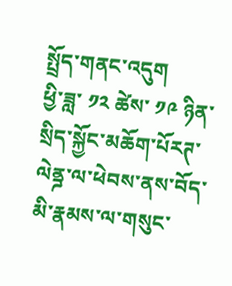སྤྲོད་གནང་འདུག
ཕྱི་ཟླ་ ༡༢ ཚེས་ ༡༩ ཉིན་སྲིད་སྐྱོང་མཆོག་པོརཊ་ལེནྜ་ལ་ཕེབས་ནས་བོད་མི་རྣམས་ལ་གསུང་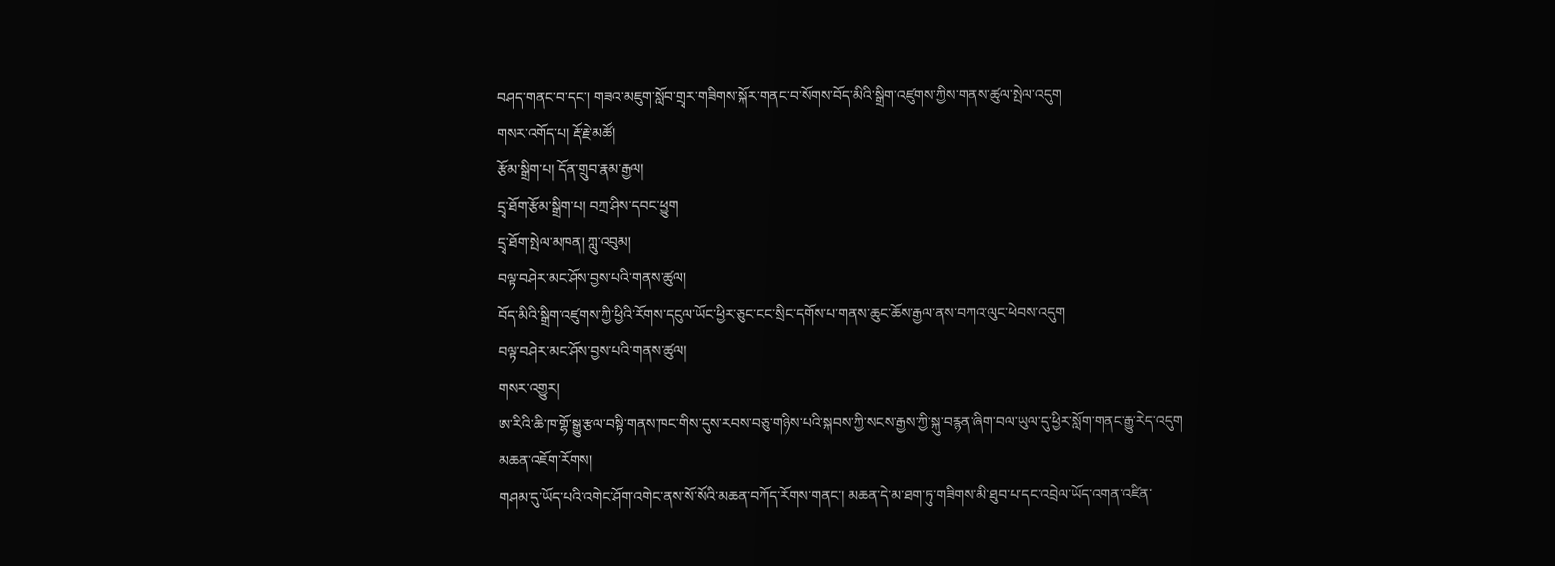བཤད་གནང་བ་དང་། གཟའ་མཇུག་སློབ་གྲྭར་གཟིགས་སྐོར་གནང་བ་སོགས་བོད་མིའི་སྒྲིག་འཛུགས་ཀྱིས་གནས་ཚུལ་སྤེལ་འདུག
གསར་འགོད་པ། རྡོ་རྗེ་མཚོ།
རྩོམ་སྒྲིག་པ། དོན་གྲུབ་རྣམ་རྒྱལ།
དྲྭ་ཐོག་རྩོམ་སྒྲིག་པ། བཀྲ་ཤིས་དབང་ཕྱུག
དྲྭ་ཐོག་སྤེལ་མཁན། ཀླུ་འབུམ།
བལྟ་བཤེར་མང་ཤོས་བྱས་པའི་གནས་ཚུལ།
བོད་མིའི་སྒྲིག་འཛུགས་ཀྱི་ཕྱིའི་རོགས་དངུལ་ཡོང་ཕྱིར་ཅུང་ངང་སྲིང་དགོས་པ་གནས་ཆུང་ཆོས་རྒྱལ་ནས་བཀའ་ལུང་ཕེབས་འདུག
བལྟ་བཤེར་མང་ཤོས་བྱས་པའི་གནས་ཚུལ།
གསར་འགྱུར།
ཨ་རིའི་ཆི་ཁ་གྷོ་སྒྱུ་རྩལ་བསྟི་གནས་ཁང་གིས་དུས་རབས་བཅུ་གཉིས་པའི་སྐབས་ཀྱི་སངས་རྒྱས་ཀྱི་སྐུ་བརྙན་ཞིག་བལ་ཡུལ་དུ་ཕྱིར་སློག་གནང་རྒྱུ་རེད་འདུག
མཆན་འཇོག་རོགས།
གཤམ་དུ་ཡོད་པའི་འགེང་ཤོག་འགེང་ནས་སོ་སོའི་མཆན་བཀོད་རོགས་གནང་། མཆན་དེ་མ་ཐག་ཏུ་གཟིགས་མི་ཐུབ་པ་དང་འབྲེལ་ཡོད་འགན་འཛིན་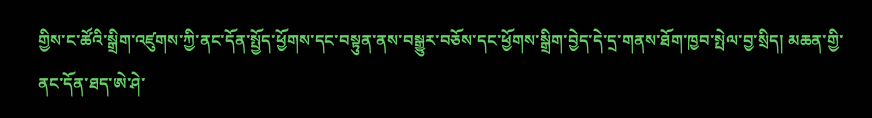གྱིས་ང་ཚོའི་སྒྲིག་འཛུགས་ཀྱི་ནང་དོན་སྤྱོད་ཕྱོགས་དང་བསྟུན་ནས་བསྒྱུར་བཅོས་དང་ཕྱོགས་སྒྲིག་བྱེད་དེ་དྲ་གནས་ཐོག་ཁྱབ་སྤེལ་བྱ་སྲིད། མཆན་གྱི་ནང་དོན་ཐད་ཨེ་ཤེ་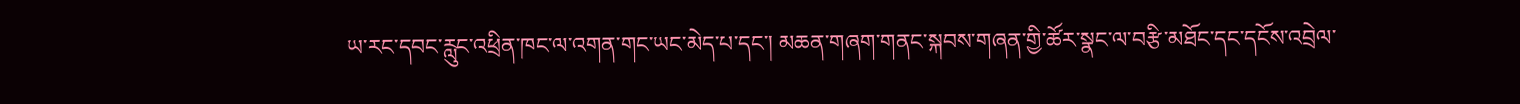ཡ་རང་དབང་རླུང་འཕྲིན་ཁང་ལ་འགན་གང་ཡང་མེད་པ་དང་། མཆན་གཞག་གནང་སྐབས་གཞན་གྱི་ཚོར་སྣང་ལ་བརྩི་མཐོང་དང་དངོས་འབྲེལ་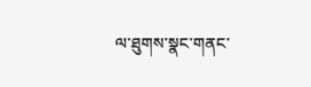ལ་ཐུགས་སྣང་གནང་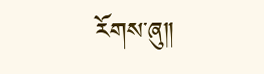རོགས་ཞུ༎